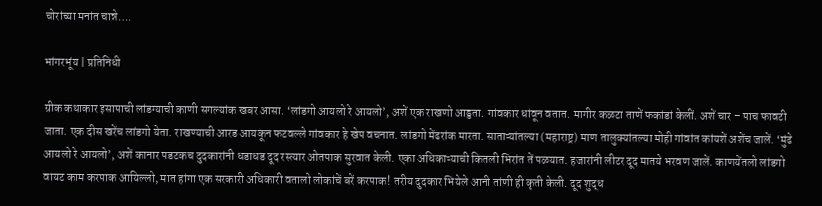चोरांच्या मनांत चान्ने….

भांगरभूंय | प्रतिनिधी

ग्रीक कथाकार इसापाची लांडग्याची काणी सगल्यांक खबर आसा. ‘लांडगो आयलो रे आयलो’, अशें एक राखणो आड्डता. गांवकार धांवून वतात. मागीर कळटा ताणें फकांडां केलीं. अशें चार – पाच फावटी जाता. एक दीस खरेंच लांडगो येता. राखण्याची आरड आयकून फटवल्ले गांवकार हे खेप वचनात. लांडगो मेंढरांक मारता. साताऱ्यांतल्या (महाराष्ट्र) माण तालुक्यांतल्या मोही गांवांत कांयशें अशेंच जालें. ‘मुंढे आयलो रे आयलो’, अशें कानार पडटकच दुदकारांनी धडाधड दूद रस्त्यार ओतपाक सुरवात केली. एका अधिकाऱ्याची कितली भिरांत तें पळयात. हजारांनी लीटर दूद मातये भरवण जालें. काणयेंतलो लांडगो वायट काम करपाक आयिल्लो, मात हांगा एक सरकारी अधिकारी वतालो लोकांचें बरें करपाक! तरीय दुदकार भियेले आनी तांणी ही कृती केली. दूद शुद्ध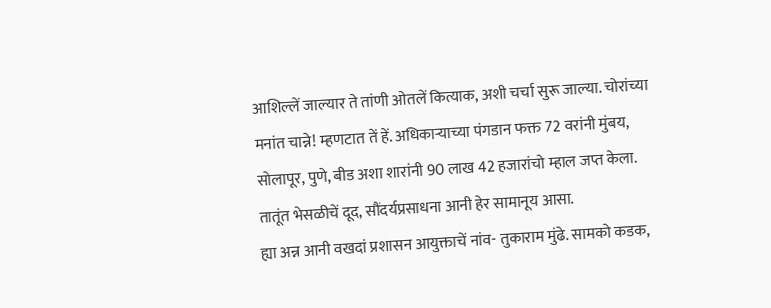आशिल्लें जाल्यार ते तांणी ओतलें कित्याक, अशी चर्चा सुरू जाल्या. चोरांच्या मनांत चान्ने! म्हणटात तें हें. अधिकाऱ्याच्या पंगडान फक्त 72 वरांनी मुंबय, सोलापूर, पुणे, बीड अशा शारांनी 90 लाख 42 हजारांचो म्हाल जप्त केला. तातूंत भेसळीचें दूद, सौंदर्यप्रसाधना आनी हेर सामानूय आसा.
ह्या अन्न आनी वखदां प्रशासन आयुक्ताचें नांव- तुकाराम मुंढे. सामको कडक,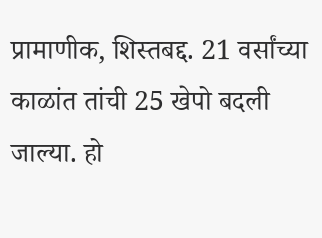प्रामाणीक, शिस्तबद्द. 21 वर्सांच्या काळांत तांची 25 खेपो बदली जाल्या. हो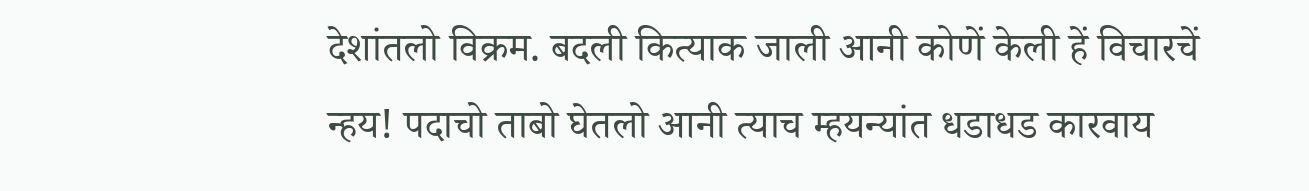देशांतलो विक्रम. बदली कित्याक जाली आनी कोणें केली हें विचारचें न्हय! पदाचो ताबो घेतलो आनी त्याच म्हयन्यांत धडाधड कारवाय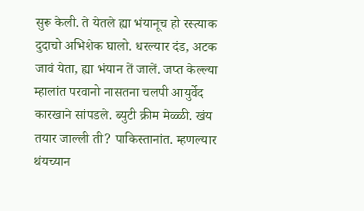सुरू केली. ते येतले ह्या भंयानूच हो रस्त्याक दुदाचो अभिशेक घालो. धरल्यार दंड, अटक जावं येता, ह्या भंयान तें जालें. जप्त केल्ल्या म्हालांत परवानो नासतना चलपी आयुर्वेद कारखाने सांपडले. ब्युटी क्रीम मेळ्ळी. खंय तयार जाल्ली ती? पाकिस्तानांत. म्हणल्यार थंयच्यान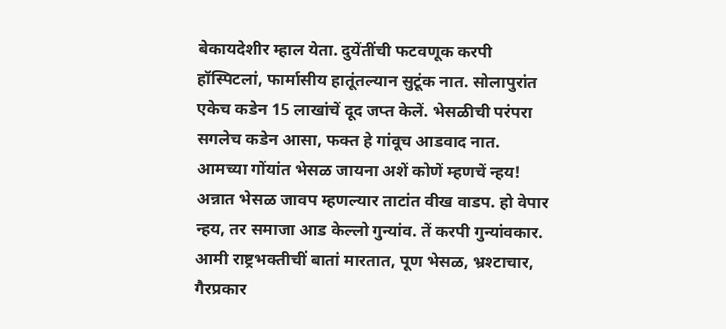बेकायदेशीर म्हाल येता. दुयेंतींची फटवणूक करपी हॉस्पिटलां, फार्मासीय हातूंतल्यान सुटूंक नात. सोलापुरांत एकेच कडेन 15 लाखांचें दूद जप्त केलें. भेसळीची परंपरा सगलेच कडेन आसा, फक्त हे गांवूच आडवाद नात. आमच्या गोंयांत भेसळ जायना अशें कोणें म्हणचें न्हय!
अन्नात भेसळ जावप म्हणल्यार ताटांत वीख वाडप. हो वेपार न्हय, तर समाजा आड केल्लो गुन्यांव. तें करपी गुन्यांवकार. आमी राष्ट्रभक्तीचीं बातां मारतात, पूण भेसळ, भ्रश्टाचार, गैरप्रकार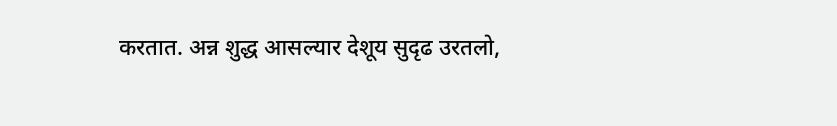करतात. अन्न शुद्ध आसल्यार देशूय सुदृढ उरतलो,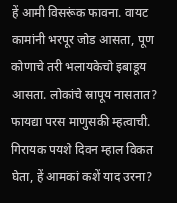हें आमी विसरूंक फावना. वायट कामांनी भरपूर जोड आसता, पूण कोणाचे तरी भलायकेचो इबाडूय आसता. लोकांचे स्रापूय नासतात? फायद्या परस माणुसकी म्हत्वाची. गिरायक पयशे दिवन म्हाल विकत घेता, हें आमकां कशें याद उरना?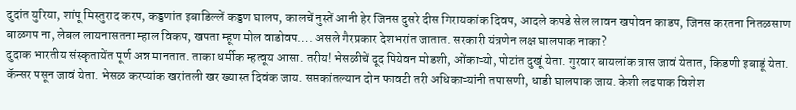दुदांत युरिया, शांपू मिस्तुराद करप, कड्डणांत इबाडिल्लें कड्डण घालप, कालचें नुस्तें आनी हेर जिनस दुसरे दीस गिरायकांक दिवप, आदले कपडे सेल लावन खपोवन काडप, जिनस करतना नितळसाण बाळगप ना, लेबल लायनासतना म्हाल विकप, खपता म्हूण मोल वाडोवप…. असले गैरप्रकार देशभरांत जातात. सरकारी यंत्रणेन लक्ष घालपाक नाका?
दुदाक भारतीय संस्कृतायेंत पूर्ण अन्न मानतात. ताका धर्मीक म्हत्वूय आसा. तरीय! भेसळीचें दूद पियेवन मोडशी, ओंकाऱ्यो, पोटांत दुखूं येता. गुरवार बायलांक त्रास जावं येतात, किडणी इबाडूं येता. कॅन्सर पसून जावं येता. भेसळ करप्यांक खरांतली खर ख्यास्त दिवंक जाय. सप्तकांतल्यान दोन फावटी तरी अधिकाऱ्यांनी तपासणी, धाडी घालपाक जाय. केशी लढपाक विशेश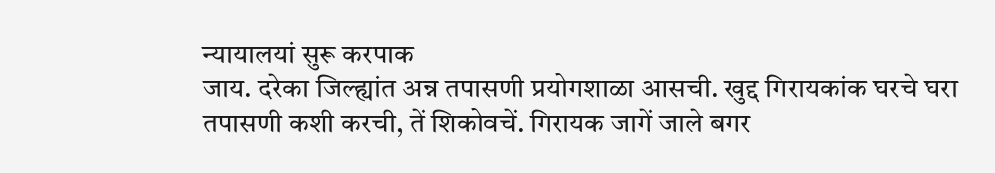न्यायालयां सुरू करपाक
जाय. दरेका जिल्ह्यांत अन्न तपासणी प्रयोगशाळा आसची. खुद्द गिरायकांक घरचे घरा तपासणी कशी करची, तें शिकोवचें. गिरायक जागें जाले बगर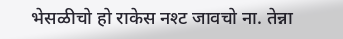भेसळीचो हो राकेस नश्ट जावचो ना. तेन्ना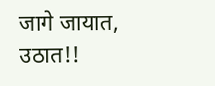जागे जायात, उठात!!